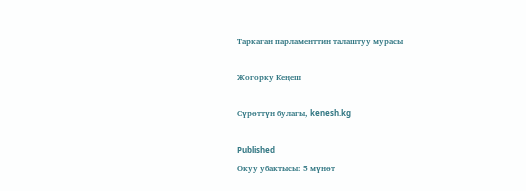Таркаган парламенттин талаштуу мурасы

Жогорку Кеңеш

Сүрөттүн булагы, kenesh.kg

Published
Окуу убактысы: 5 мүнөт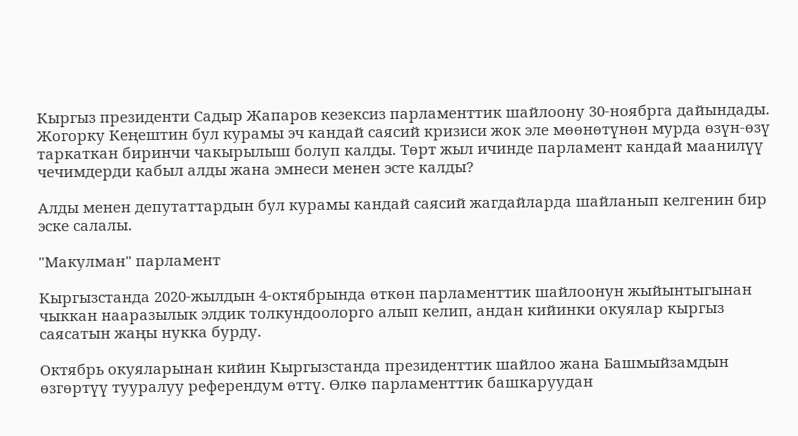Кыргыз президенти Садыр Жапаров кезексиз парламенттик шайлоону 30-ноябрга дайындады. Жогорку Кеңештин бул курамы эч кандай саясий кризиси жок эле мөөнөтүнөн мурда өзүн-өзү таркаткан биринчи чакырылыш болуп калды. Төрт жыл ичинде парламент кандай маанилүү чечимдерди кабыл алды жана эмнеси менен эсте калды?

Алды менен депутаттардын бул курамы кандай саясий жагдайларда шайланып келгенин бир эске салалы.

"Макулман" парламент

Кыргызстанда 2020-жылдын 4-октябрында өткөн парламенттик шайлоонун жыйынтыгынан чыккан нааразылык элдик толкундоолорго алып келип, андан кийинки окуялар кыргыз саясатын жаңы нукка бурду.

Октябрь окуяларынан кийин Кыргызстанда президенттик шайлоо жана Башмыйзамдын өзгөртүү тууралуу референдум өттү. Өлкө парламенттик башкаруудан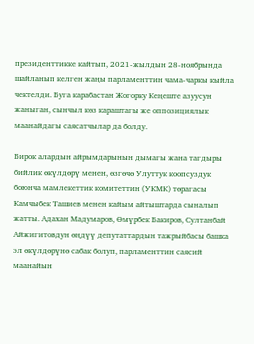президенттикке кайтып, 2021-жылдын 28-ноябрында шайланып келген жаңы парламенттин чама-чаркы кыйла чектелди. Буга карабастан Жогорку Кеңеште азуусун жаныган, сынчыл көз караштагы же оппозициялык маанайдагы саясатчылар да болду.

Бирок алардын айрымдарынын дымагы жана тагдыры бийлик өкүлдөрү менен, өзгөчө Улуттук коопсуздук боюнча мамлекеттик комитеттин (УКМК) төрагасы Камчыбек Ташиев менен кайым айтыштарда сыналып жатты. Адахан Мадумаров, Өмүрбек Бакиров, Султанбай Айжигитовдун өңдүү депутаттардын тажрыйбасы башка эл өкүлдөрүнө сабак болуп, парламенттин саясий маанайын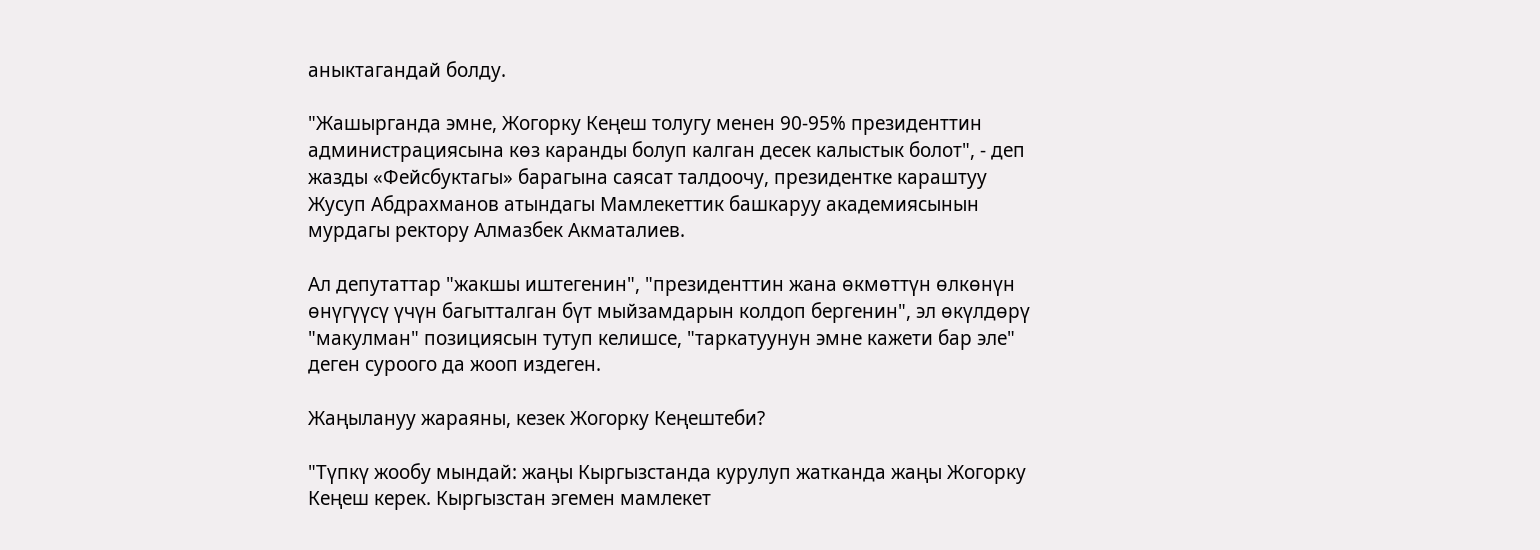аныктагандай болду.

"Жашырганда эмне, Жогорку Кеңеш толугу менен 90-95% президенттин администрациясына көз каранды болуп калган десек калыстык болот", - деп жазды «Фейсбуктагы» барагына саясат талдоочу, президентке караштуу Жусуп Абдрахманов атындагы Мамлекеттик башкаруу академиясынын мурдагы ректору Алмазбек Акматалиев.

Ал депутаттар "жакшы иштегенин", "президенттин жана өкмөттүн өлкөнүн өнүгүүсү үчүн багытталган бүт мыйзамдарын колдоп бергенин", эл өкүлдөрү "макулман" позициясын тутуп келишсе, "таркатуунун эмне кажети бар эле" деген суроого да жооп издеген.

Жаңылануу жараяны, кезек Жогорку Кеңештеби?

"Түпкү жообу мындай: жаңы Кыргызстанда курулуп жатканда жаңы Жогорку Кеңеш керек. Кыргызстан эгемен мамлекет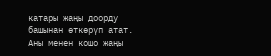катары жаңы доорду башынан өткөрүп атат. Аны менен кошо жаңы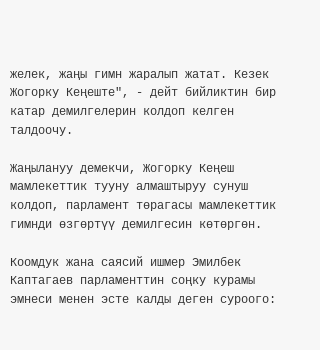желек, жаңы гимн жаралып жатат. Кезек Жогорку Кеңеште", - дейт бийликтин бир катар демилгелерин колдоп келген талдоочу.

Жаңылануу демекчи, Жогорку Кеңеш мамлекеттик тууну алмаштыруу сунуш колдоп, парламент төрагасы мамлекеттик гимнди өзгөртүү демилгесин көтөргөн.

Коомдук жана саясий ишмер Эмилбек Каптагаев парламенттин соңку курамы эмнеси менен эсте калды деген суроого: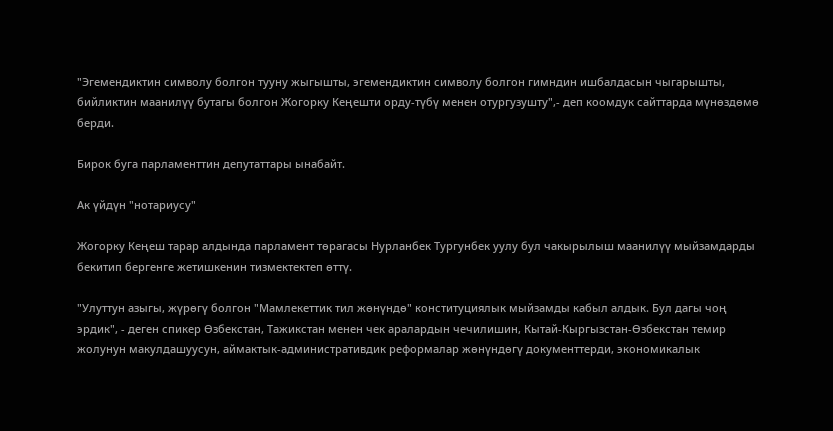"Эгемендиктин символу болгон тууну жыгышты, эгемендиктин символу болгон гимндин ишбалдасын чыгарышты, бийликтин маанилүү бутагы болгон Жогорку Кеңешти орду-түбү менен отургузушту",- деп коомдук сайттарда мүнөздөмө берди.

Бирок буга парламенттин депутаттары ынабайт.

Ак үйдүн "нотариусу"

Жогорку Кеңеш тарар алдында парламент төрагасы Нурланбек Тургунбек уулу бул чакырылыш маанилүү мыйзамдарды бекитип бергенге жетишкенин тизмектектеп өттү.

"Улуттун азыгы, жүрөгү болгон "Мамлекеттик тил жөнүндө" конституциялык мыйзамды кабыл алдык. Бул дагы чоң эрдик", - деген спикер Өзбекстан, Тажикстан менен чек аралардын чечилишин, Кытай-Кыргызстан-Өзбекстан темир жолунун макулдашуусун, аймактык-административдик реформалар жөнүндөгү документтерди, экономикалык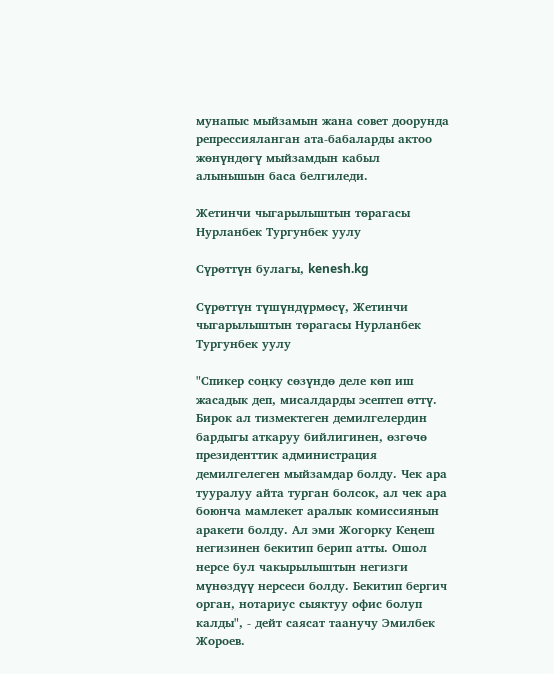мунапыс мыйзамын жана совет доорунда репрессияланган ата-бабаларды актоо жөнүндөгү мыйзамдын кабыл алынышын баса белгиледи.

Жетинчи чыгарылыштын төрагасы Нурланбек Тургунбек уулу

Сүрөттүн булагы, kenesh.kg

Сүрөттүн түшүндүрмөсү, Жетинчи чыгарылыштын төрагасы Нурланбек Тургунбек уулу

"Спикер соңку сөзүндө деле көп иш жасадык деп, мисалдарды эсептеп өттү. Бирок ал тизмектеген демилгелердин бардыгы аткаруу бийлигинен, өзгөчө президенттик администрация демилгелеген мыйзамдар болду. Чек ара тууралуу айта турган болсок, ал чек ара боюнча мамлекет аралык комиссиянын аракети болду. Ал эми Жогорку Кеңеш негизинен бекитип берип атты. Ошол нерсе бул чакырылыштын негизги мүнөздүү нерсеси болду. Бекитип бергич орган, нотариус сыяктуу офис болуп калды", - дейт саясат таанучу Эмилбек Жороев.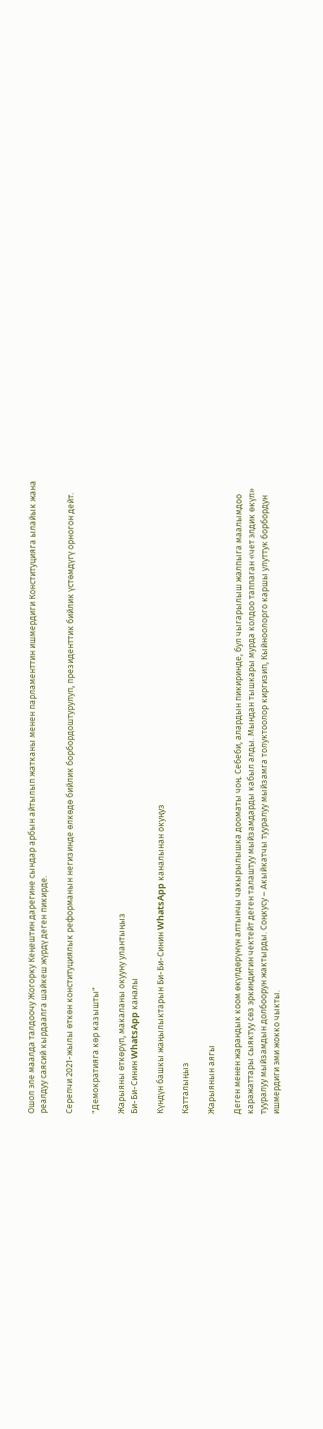Ошол эле маалда талдоочу Жогорку Кеңештин дарегине сындар арбын айтылып жатканы менен парламенттин ишмердиги Конституцияга ылайык жана реалдуу саясий кырдаалга шайкеш жүрдү деген пикирде.

Серепчи 2021-жылы өткөн конституциялык реформанын негизинде өлкөдө бийлик борбордоштурулуп, президенттик бийлик үстөмдүгү орногон дейт.

"Демократияга көр казышты"

Жарыяны өткөрүп, макаланы окууну улантыңыз
Би-Би-Синин WhatsApp каналы

Күндүн башкы жаңылыктарын Би-Би-Синин WhatsApp каналынан окуңуз

Катталыңыз

Жарыянын аягы

Деген менен жарандык коом өкүлдөрүнүн алтынчы чакырылышка дооматы чоң. Себеби, алардын пикиринде, бул чыгарылыш жалпыга маалымдоо каражаттары сыяктуу сөз эркиндигин чектейт деген талаштуу мыйзамдарды кабыл алды. Мындан тышкары мурда колдоо таппаган «чет элдик өкүл» тууралуу мыйзамдын долбоорун жактырды. Соңкусу – Акыйкатчы тууралуу мыйзамга толуктоолор киргизип, Кыйноолорго каршы улуттук борбордун ишмердиги эми жокко чыкты.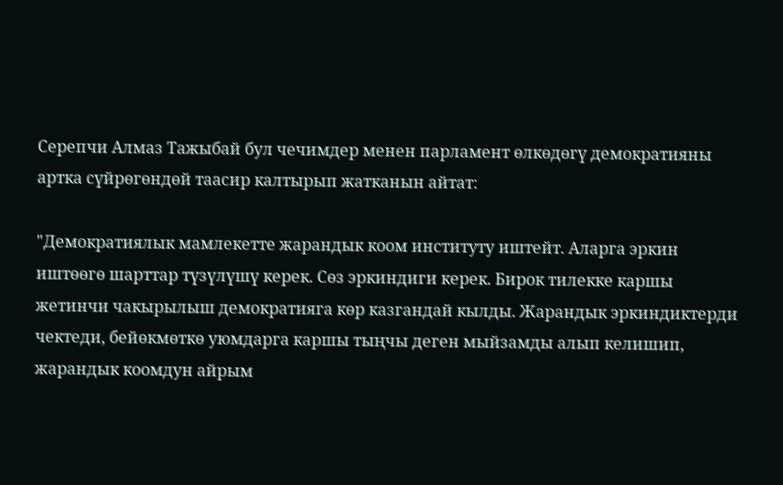Серепчи Алмаз Тажыбай бул чечимдер менен парламент өлкөдөгү демократияны артка сүйрөгөндөй таасир калтырып жатканын айтат:

"Демократиялык мамлекетте жарандык коом институту иштейт. Аларга эркин иштөөгө шарттар түзүлүшү керек. Сөз эркиндиги керек. Бирок тилекке каршы жетинчи чакырылыш демократияга көр казгандай кылды. Жарандык эркиндиктерди чектеди, бейөкмөткө уюмдарга каршы тыңчы деген мыйзамды алып келишип, жарандык коомдун айрым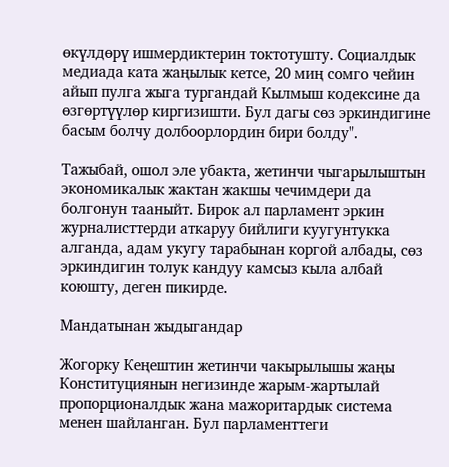өкүлдөрү ишмердиктерин токтотушту. Социалдык медиада ката жаңылык кетсе, 20 миң сомго чейин айып пулга жыга тургандай Кылмыш кодексине да өзгөртүүлөр киргизишти. Бул дагы сөз эркиндигине басым болчу долбоорлордин бири болду".

Тажыбай, ошол эле убакта, жетинчи чыгарылыштын экономикалык жактан жакшы чечимдери да болгонун тааныйт. Бирок ал парламент эркин журналисттерди аткаруу бийлиги куугунтукка алганда, адам укугу тарабынан коргой албады, сөз эркиндигин толук кандуу камсыз кыла албай коюшту, деген пикирде.

Мандатынан жыдыгандар

Жогорку Кеңештин жетинчи чакырылышы жаңы Конституциянын негизинде жарым-жартылай пропорционалдык жана мажоритардык система менен шайланган. Бул парламенттеги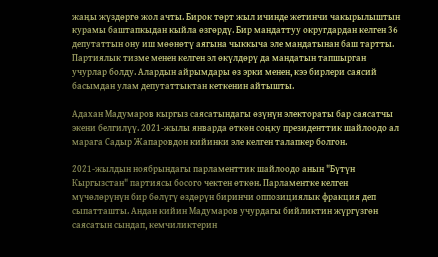жаңы жүздөргө жол ачты. Бирок төрт жыл ичинде жетинчи чакырылыштын курамы баштапкыдан кыйла өзгөрдү. Бир мандаттуу округдардан келген 36 депутаттын ону иш мөөнөтү аягына чыккыча эле мандатынан баш тартты. Партиялык тизме менен келген эл өкүлдөрү да мандатын тапшырган учурлар болду. Алардын айрымдары өз эрки менен, кээ бирлери саясий басымдан улам депутаттыктан кеткенин айтышты.

Адахан Мадумаров кыргыз саясатындагы өзүнүн электораты бар саясатчы экени белгилүү. 2021-жылы январда өткөн соңку президенттик шайлоодо ал марага Садыр Жапаровдон кийинки эле келген талапкер болгон.

2021-жылдын ноябрындагы парламенттик шайлоодо анын "Бүтүн Кыргызстан" партиясы босого чектен өткөн. Парламентке келген мүчөлөрүнүн бир бөлүгү өздөрүн биринчи оппозициялык фракция деп сыпатташты. Андан кийин Мадумаров учурдагы бийликтин жүргүзгөн саясатын сындап, кемчиликтерин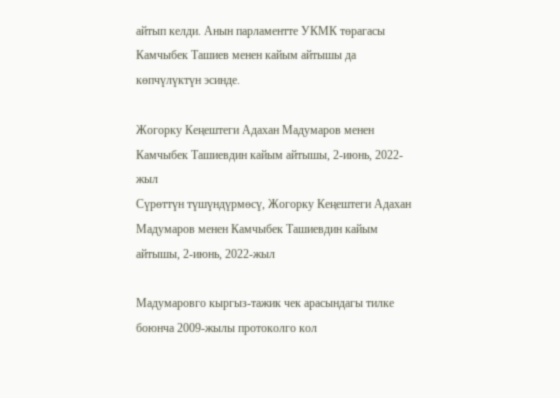айтып келди. Анын парламентте УКМК төрагасы Камчыбек Ташиев менен кайым айтышы да көпчүлүктүн эсинде.

Жогорку Кеңештеги Адахан Мадумаров менен Камчыбек Ташиевдин кайым айтышы, 2-июнь, 2022-жыл
Сүрөттүн түшүндүрмөсү, Жогорку Кеңештеги Адахан Мадумаров менен Камчыбек Ташиевдин кайым айтышы, 2-июнь, 2022-жыл

Мадумаровго кыргыз-тажик чек арасындагы тилке боюнча 2009-жылы протоколго кол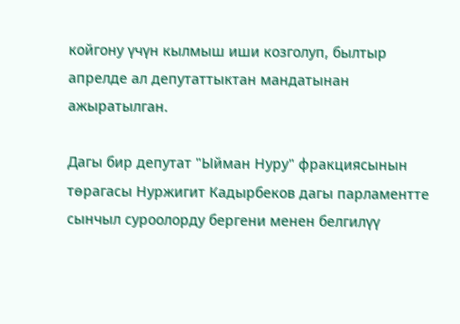койгону үчүн кылмыш иши козголуп, былтыр апрелде ал депутаттыктан мандатынан ажыратылган.

Дагы бир депутат "Ыйман Нуру" фракциясынын төрагасы Нуржигит Кадырбеков дагы парламентте сынчыл суроолорду бергени менен белгилүү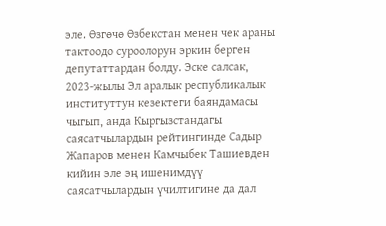эле. Өзгөчө Өзбекстан менен чек араны тактоодо суроолорун эркин берген депутаттардан болду. Эске салсак, 2023-жылы Эл аралык республикалык институттун кезектеги баяндамасы чыгып, анда Кыргызстандагы саясатчылардын рейтингинде Садыр Жапаров менен Камчыбек Ташиевден кийин эле эң ишенимдүү саясатчылардын үчилтигине да дал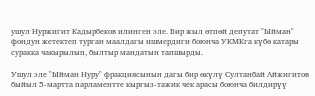ушул Нуржигит Кадырбеков илинген эле. Бир жыл өтпөй депутат "Ыйман" фондун жетектеп турган маалдагы ишмердиги боюнча УКМКга күбө катары суракка чакырылып, былтыр мандатын тапшырды.

Ушул эле "Ыйман Нуру" фракциясынын дагы бир өкүлү Султанбай Айжигитов быйыл 5-мартта парламентте кыргыз-тажик чек арасы боюнча билдирүү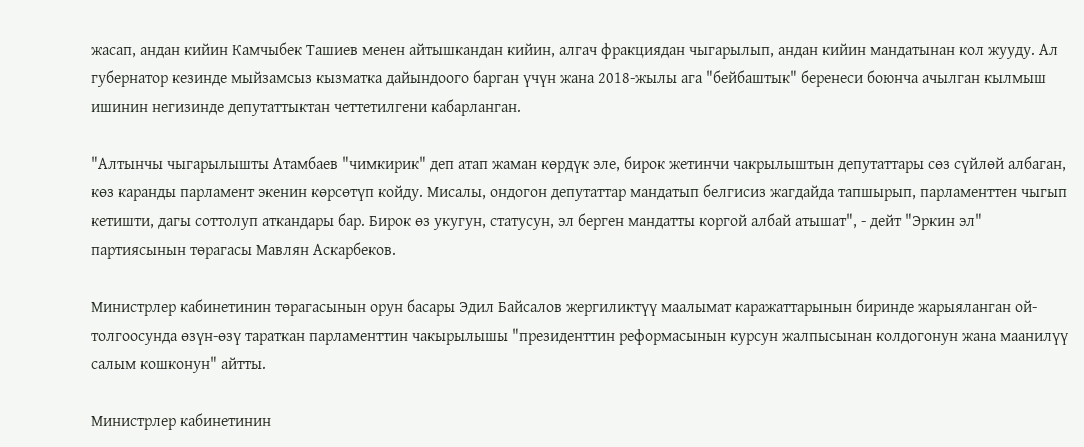жасап, андан кийин Камчыбек Ташиев менен айтышкандан кийин, алгач фракциядан чыгарылып, андан кийин мандатынан кол жууду. Ал губернатор кезинде мыйзамсыз кызматка дайындоого барган үчүн жана 2018-жылы ага "бейбаштык" беренеси боюнча ачылган кылмыш ишинин негизинде депутаттыктан четтетилгени кабарланган.

"Алтынчы чыгарылышты Атамбаев "чимкирик" деп атап жаман көрдүк эле, бирок жетинчи чакрылыштын депутаттары сөз сүйлөй албаган, көз каранды парламент экенин көрсөтүп койду. Мисалы, ондогон депутаттар мандатып белгисиз жагдайда тапшырып, парламенттен чыгып кетишти, дагы соттолуп аткандары бар. Бирок өз укугун, статусун, эл берген мандатты коргой албай атышат", - дейт "Эркин эл" партиясынын төрагасы Мавлян Аскарбеков.

Министрлер кабинетинин төрагасынын орун басары Эдил Байсалов жергиликтүү маалымат каражаттарынын биринде жарыяланган ой-толгоосунда өзүн-өзү тараткан парламенттин чакырылышы "президенттин реформасынын курсун жалпысынан колдогонун жана маанилүү салым кошконун" айтты.

Министрлер кабинетинин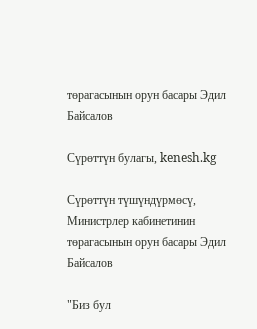төрагасынын орун басары Эдил Байсалов

Сүрөттүн булагы, kenesh.kg

Сүрөттүн түшүндүрмөсү, Министрлер кабинетинин төрагасынын орун басары Эдил Байсалов

"Биз бул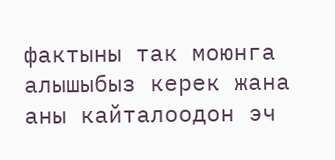фактыны так моюнга алышыбыз керек жана аны кайталоодон эч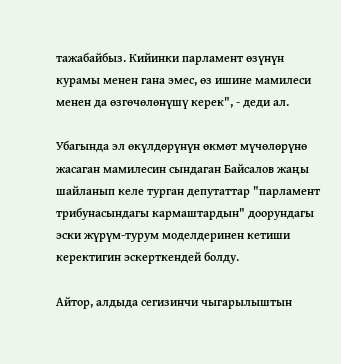тажабайбыз. Кийинки парламент өзүнүн курамы менен гана эмес, өз ишине мамилеси менен да өзгөчөлөнүшү керек", - деди ал.

Убагында эл өкүлдөрүнүн өкмөт мүчөлөрүнө жасаган мамилесин сындаган Байсалов жаңы шайланып келе турган депутаттар "парламент трибунасындагы кармаштардын" доорундагы эски жүрүм-турум моделдеринен кетиши керектигин эскерткендей болду.

Айтор, алдыда сегизинчи чыгарылыштын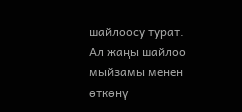шайлоосу турат. Ал жаңы шайлоо мыйзамы менен өткөнү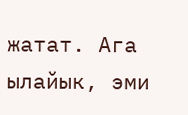жатат. Ага ылайык, эми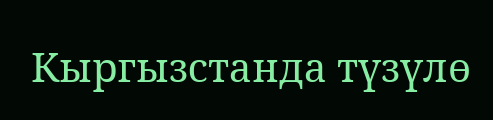Кыргызстанда түзүлө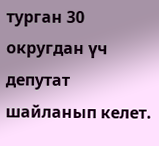турган 30 округдан үч депутат шайланып келет.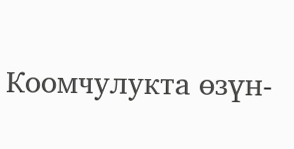Коомчулукта өзүн-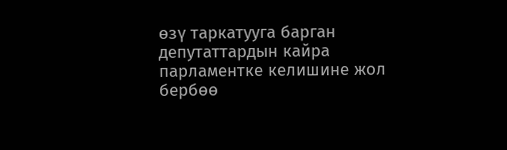өзү таркатууга барган депутаттардын кайра парламентке келишине жол бербөө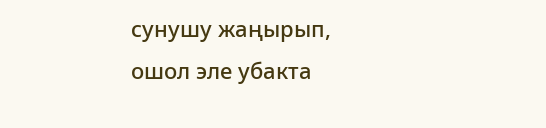сунушу жаңырып, ошол эле убакта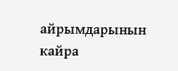айрымдарынын кайра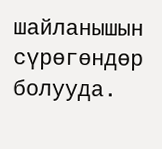шайланышын сүрөгөндөр болууда.